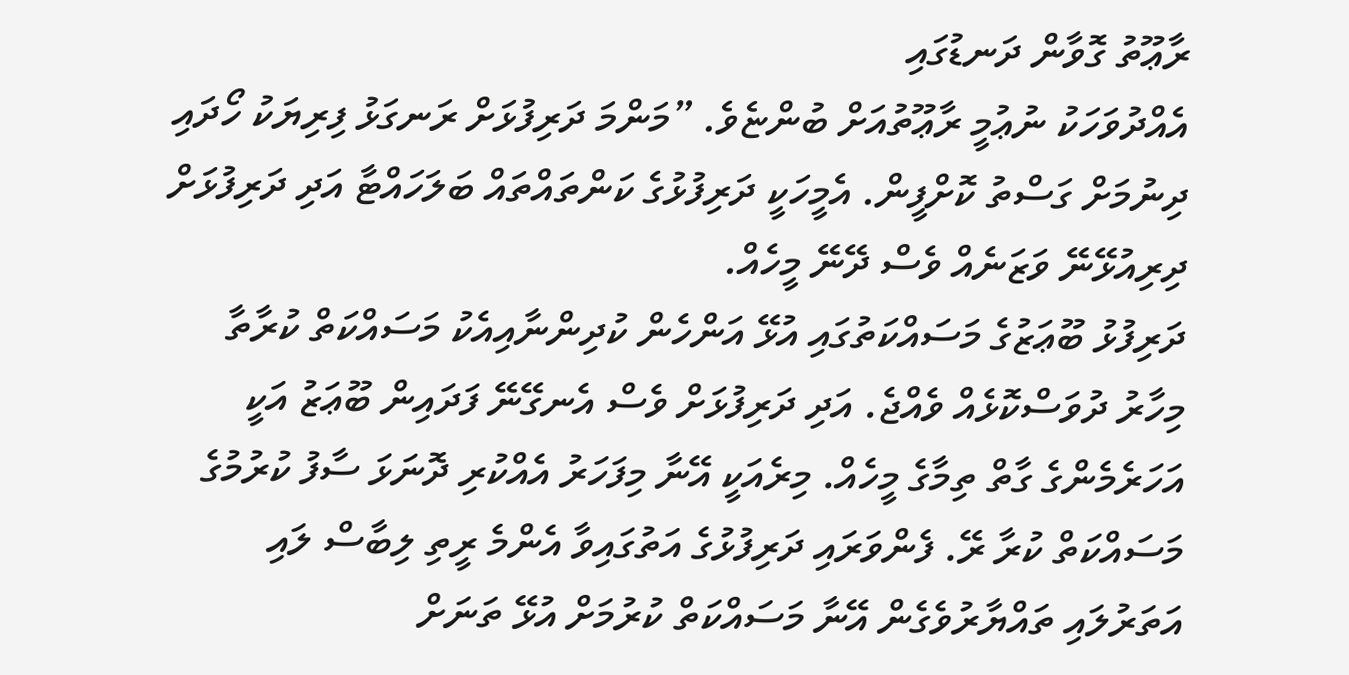ރާޢޫތު ގޮވާން ދަނޑުގައި
އެއްދުވަހަކު ނުޢުމީ ރާޢޫތުއަށް ބުންޏެވެ. ”މަންމަ ދަރިފުޅަށް ރަނގަޅު ފިރިޔަކު ހޯދައި ދިނުމަށް ގަސްތު ކޮށްފީން. އެމީހަކީ ދަރިފުޅުގެ ކަންތައްތައް ބަލަހައްޓާ އަދި ދަރިފުޅަށް ދިރިއުޅޭނޭ ވަޒަނެއް ވެސް ދޭނޭ މީހެއް.
ދަރިފުޅު ބޫޢަޒުގެ މަސައްކަތުގައި އުޅޭ އަންހެން ކުދިންނާއިއެކު މަސައްކަތް ކުރާތާ މިހާރު ދުވަސްކޮޅެއް ވެއްޖެ. އަދި ދަރިފުޅަށް ވެސް އެނގޭނޭ ފަދައިން ބޫޢަޒު އަކީ އަހަރެމެންގެ ގާތް ތިމާގެ މީހެއް. މިރެއަކީ އޭނާ މިފަހަރު އެއްކުރި ދޮނަޅަ ސާފު ކުރުމުގެ މަސައްކަތް ކުރާ ރޭ. ފެންވަރައި ދަރިފުޅުގެ އަތުގައިވާ އެންމެ ރީތި ލިބާސް ލައި އަތަރުލައި ތައްޔާރުވެގެން އޭނާ މަސައްކަތް ކުރުމަށް އުޅޭ ތަނަށް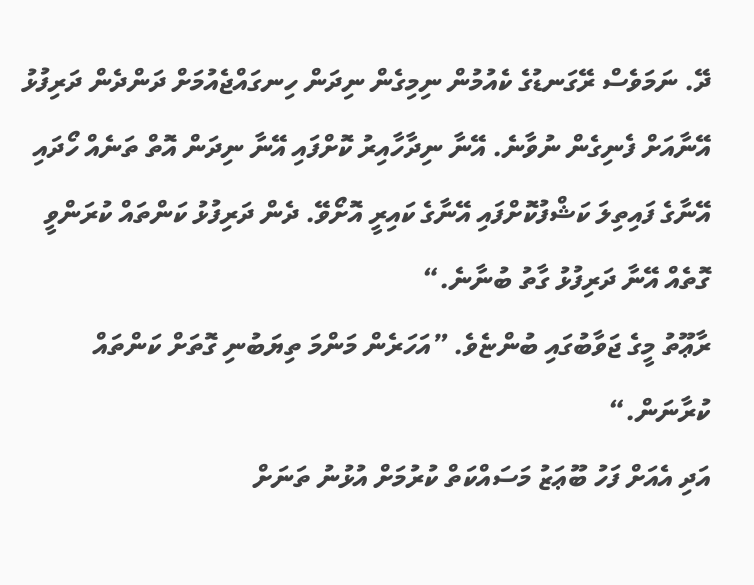ދޭ. ނަމަވެސް ރޭގަނޑުގެ ކެއުމުން ނިމިގެން ނިދަން ހިނގައްޖެއުމަށް ދަންދެން ދަރިފުޅު އޭނާއަށް ފެނިގެން ނުވާނެ. އޭނާ ނިދާހާއިރު ކޮށްފައި އޭނާ ނިދަން އޮތް ތަނެއް ހޯދައި އޭނާގެ ފައިތިލަ ކަޝްފުކޮށްފައި އޭނާގެ ކައިރީ އޮށޯވޭ. ދެން ދަރިފުޅު ކަންތައް ކުރަންވީ ގޮތެއް އޭނާ ދަރިފުޅު ގާތު ބުނާނެ.“
ރާޢޫތު މީގެ ޖަވާބުގައި ބުންޏެވެ. ”އަހަރެން މަންމަ ތިޔަބުނި ގޮތަށް ކަންތައް ކުރާނަން.“
އަދި އެއަށް ފަހު ބޫޢަޒު މަސައްކަތް ކުރުމަށް އުޅުނު ތަނަށް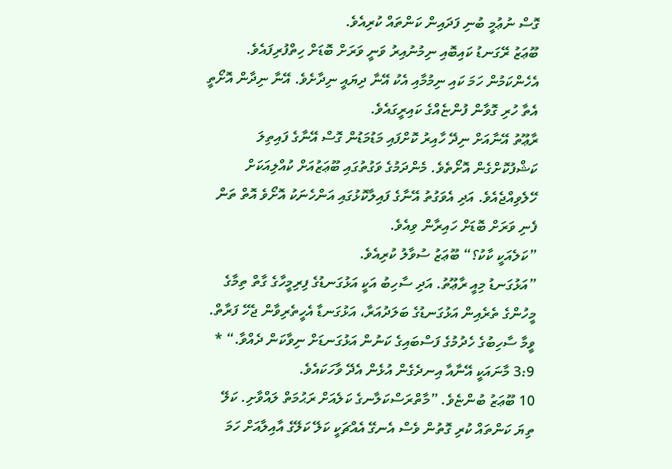ގޮސް ނުޢުމީ ބުނި ފަދައިން ކަންތައް ކުރިއެވެ.
ބޫޢަޒު ރޭގަނޑު ކައިބޮއި ނިމުނުއިރު ވަނީ ވަރަށް ބޮޑަށް ހިތްފުރިފައެވެ. އެހެންކަމުން ހަމަ ކައި ނިމުމާއި އެކު އޭނާ ދިޔައީ ނިދާށެވެ. އޭނާ ނިދާން އޮށޯތީ އެތާ ހުރި ގޮވާން ފުންޏެއްގެ ކައިރީގައެވެ.
ރާޢޫތު އޭނާއަށް ނިދޭ ހާއިރު ކޮށްފައި މަޑުމަޑުން ގޮސް އޭނާގެ ފައިތިލަ ކަޝްފުކޮށްގެން އޮށޯތެވެ. މެންދަމުގެ ވަގުތުގައި ބޫޢަޒުއަށް ކުއްލިއަކަށް ހޭލެވިއްޖެއެވެ. އަދި އެވަގުތު އޭނާގެ ފައިލާކޮޅުގައި އަންހެނަކު އޮށޯވެ އޮތް ތަން ފެނި ވަރަށް ބޮޑަށް ހައިރާން ވިއެވެ.
”ކަލެއަކީ ކާކު؟“ ބޫޢަޒު ސުވާލު ކުރިއެވެ.
”އަޅުގަނޑު މިއީ ރާޢޫތު. އަދި ސާހިބު އަކީ އަޅުގަނޑުގެ ފިރިމީހާގެ ގާތް ތިމާގެ މީހުންގެ ތެރެއިން އަޅުގަނޑުގެ ބަލަދުއަރާ، އަޅުގަނޑާ އެހީތެރިވާން ޖެހޭ ފަރާތް. ވީމާ ސާހިބުގެ ހެދުމުގެ ފަސްބައިގެ ކަނުން އަޅުގަނޑަށް ނިވާކަން ދެއްވާ.“ * 3:9 މާނައަކީ އޭނާއާ އިނދެގެން އުޅެން އެދޭ ވާހަކައެވެ.
10 ބޫޢަޒު ބުންޏެވެ. ”މާތްރަސްކަލާނގެ ކަލެއަށް ރަޙުމަތް ލައްވާށި. ކަލޭ ތިޔަ ކަންތައް ކުރި ގޮތުން ވެސް އެނގޭ އެއްޗަކީ ކަލޭ ކަލޭގެ އާއިލާއަށް ހަމަ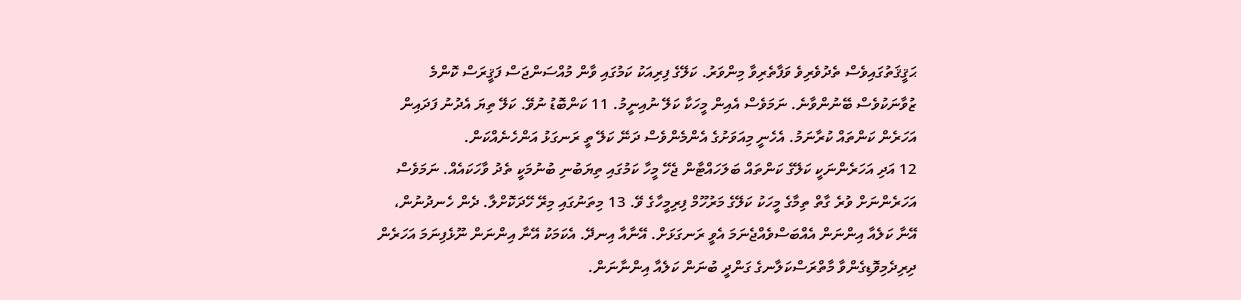ޙަޤީޤަތުގައިވެސް ތެދުވެރިވެ ވަފާތެރިވާ މިންވަރު. ކަލޭގެ ފިރިއަކު ކަމުގައި ވާން މުއްސަންޖަސް ފަޤީރަސް ކޮންމެ ޒުވާނަކުވެސް ބޭނުންވާނެ. ނަމަވެސް އެއިން މީހަކާ ކަލޭ ނުއިނީމު. 11 ކަންބޮޑު ނުވޭ. ކަލޭ ތިޔަ އެދުނު ފަދައިން އަހަރެން ކަންތައް ކުރާނަމު. އެހެނީ މިއަވަށުގެ އެންމެންވެސް ދަނޭ ކަލޭ ތީ ރަނގަޅު އަންހެނެއްކަން.
12 އަދި އަހަރެންނަކީ ކަލޭގެ ކަންތައް ބަލަހައްޓާން ޖެހޭ މީހާ ކަމުގައި ތިޔަބުނި ބުނުމަކީ ތެދު ވާހަކައެއް. ނަމަވެސް އަހަރެންނަށް ވުރެ ގާތް ތިމާގެ މީހަކު ކަލޭގެ މަރުހޫމް ފިރިމީހާގެ ވޭ. 13 މިތަނުގައި މިރޭ ހޭދަކޮށްލާ. ދެން ހެނދުނުން، އޭނާ ކަލެއާ އިންނަން އެއްބަސްވެއްޖެނަމަ އެވީ ރަނގަޅަށް. އޭނާއާ އިނދޭ. އެކަމަކު އޭނާ އިންނަން ނޫޅެފިނަމަ އަހަރެން ދިރިދެމިވޮޑިގެންވާ މާތްރަސްކަލާނގެ ގަންދީ ބުނަން ކަލެއާ އިންނާނަން.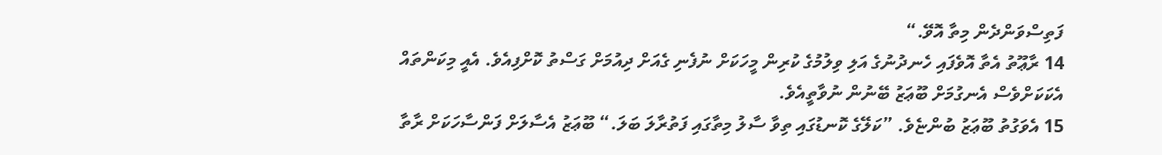ފަތިސްވަންދެން މިތާ އޮވޭ.“
14 ރާޢޫތު އެތާ އޮވެފައި ހެނދުނުގެ އަލި ވިލުމުގެ ކުރިން މީހަކަށް ނުފެނި ގެއަށް ދިއުމަށް ގަސްތު ކޮށްފިއެވެ. އެއީ މިކަންތައް އެކަކަށްވެސް އެނގުމަށް ބޫޢަޒު ބޭނުން ނުވާތީއެވެ.
15 އެވަގުތު ބޫޢަޒު ބުންޏެވެ. ”ކަލޭގެ ކޮނޑުގައި ތިވާ ސާލު މިތާގައި ފަތުރާލަ ބަލަ.“ ބޫޢަޒު އެސާލަށް ފަންސާހަކަށް ރާތާ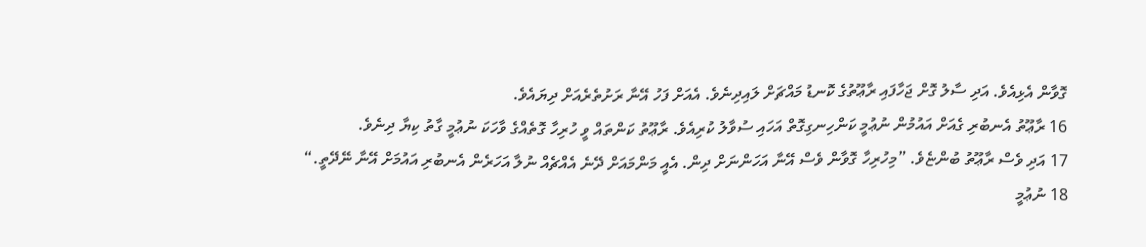ގޮވާން އެޅިއެވެ. އަދި ސާލު ގޮށް ޖަހާފައި ރާޢޫތުގެ ކޮނޑު މައްޗަށް ލައިދިނެވެ. އެއަށް ފަހު އޭނާ ރަށުތެރެއަށް ދިޔައެވެ.
16 ރާޢޫތު އެނބުރި ގެއަށް އައުމުން ނުޢުމީ ކަންހިނގިގޮތް އަހައި ސުވާލު ކުރިއެވެ. ރާޢޫތު ކަންތައް ވީ ހުރިހާ ގޮތެއްގެ ވާހަކަ ނުޢުމީ ގާތު ކިޔާ ދިނެވެ.
17 އަދި ވެސް ރާޢޫތު ބުންޏެވެ. ”މިހުރިހާ ގޮވާން ވެސް އޭނާ އަހަންނަށް ދިން. އެއީ މަންމައަށް ދޭނެ އެއްޗެއް ނުލާ އަހަރެން އެނބުރި އައުމަށް އޭނާ ނޭދޭތީ.“
18 ނުޢުމީ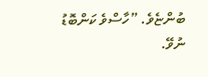ބުންޏެވެ. ”ހާސްވެ ކަންބޮޑު ނުވޭ.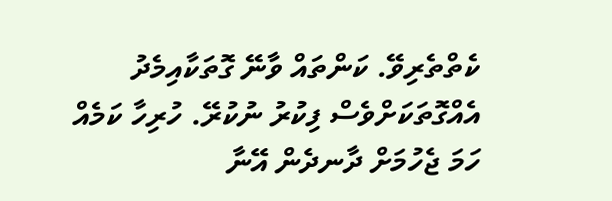ކެތްތެރިވޭ. ކަންތައް ވާނޭ ގޮތަކާއިމެދު އެއްގޮތަކަށްވެސް ފިކުރު ނުކުރޭ. ހުރިހާ ކަމެއް ހަމަ ޖެހުމަށް ދާނދެން އޭނާ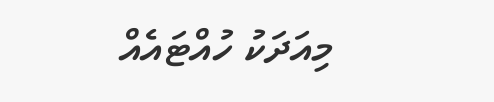މިއަދަކު ހުއްޓައެއް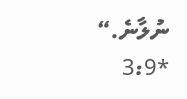ނުލާނެ.“
*3:9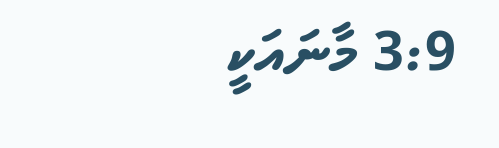3:9 މާނައަކީ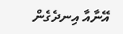އޭނާއާ އިނދެގެން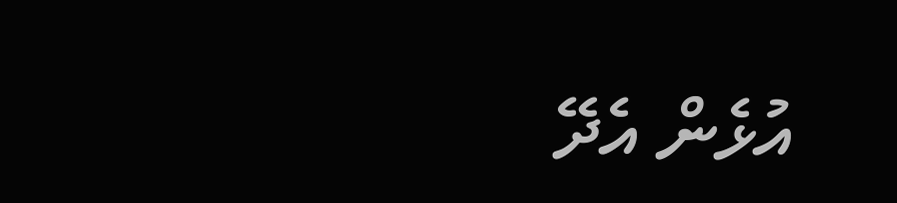އުޅެން އެދޭ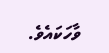ވާހަކައެވެ.